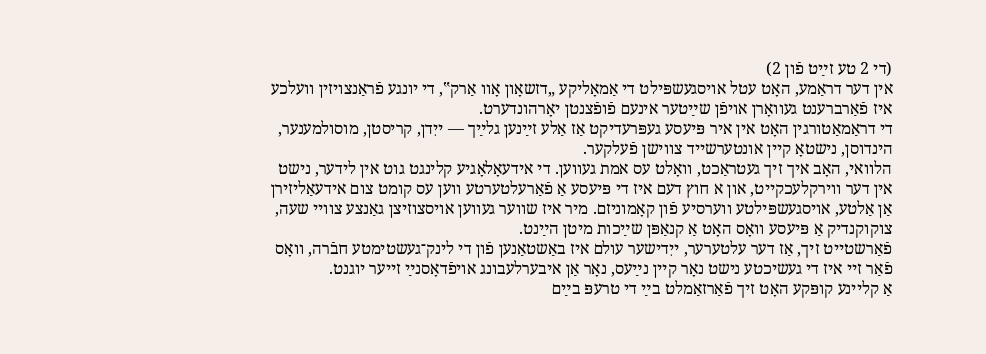(די 2 טע זײַט פֿון 2)
אין דער דראַמע, האָט עטל אויסגעשפּילט די אַמאָליקע „דזשאָון אָוו אַרק‟, די יונגע פֿראַנצויזין וועלכע איז פֿאַרברענט געוואָרן אויפֿן שײַטער אינעם פֿופֿצנטן יאָרהונדערט.
די דראַמאַטורגין האָט אין איר פּיעסע געפּרעדיקט אַז אַלע זײַנען גלײַך — ייִדן, קריסטן, מוסולמענער, הינדוסן, נישטאָ קיין אונטערשייד צווישן פֿעלקער.
הלוואי, האָב איך זיך געטראַכט, וואָלט עס אמת געווען. די אידעאָלאָגיע קלינגט גוט אין לידער, נישט אין דער ווירקלעכקייט, און א חוץ דעם איז די פּיעסע אַ פֿאַרעלטערטע ווען עס קומט צום אידעאַליזירן אַן אַלטע, אויסגעשפּילטע ווערסיע פֿון קאָמוניזם. מיר איז שווער געווען אויסצוזיצן גאַנצע צוויי שעה, צוקוקנדיק אַ פּיעסע וואָס האָט אַ קנאַפּן שײַכות מיטן הײַנט.
פֿאַרשטייט זיך, אַז דער עלטערער, ייִדישער עולם איז באַשטאַנען פֿון די לינק־געשטימטע חבֿרה, וואָס פֿאַר זיי איז די געשיכטע נישט נאָר קיין נײַעס, נאָר אַן איבערלעבונג אויפֿדאָסנײַ זייער יוגנט.
אַ קליינע קופּקע האָט זיך פֿאַרזאַמלט בײַ די טרעפּ בײַם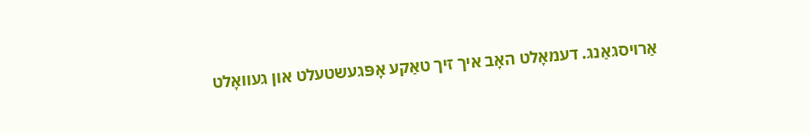אַרויסגאַנג. דעמאָלט האָב איך זיך טאַקע אָפּגעשטעלט און געוואָלט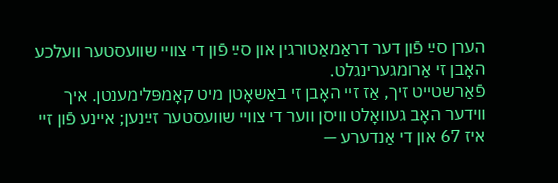הערן סײַ פֿון דער דראַמאַטורגין און סײַ פֿון די צוויי שוועסטער וועלכע האָבן זי אַרומגערינגלט.
פֿאַרשטייט זיך, אַז זיי האָבן זי באַשאָטן מיט קאָמפּלימענטן. איך ווידער האָב געוואָלט וויסן ווער די צוויי שוועסטער זײַנען; איינע פֿון זיי איז 67 און די אַנדערע —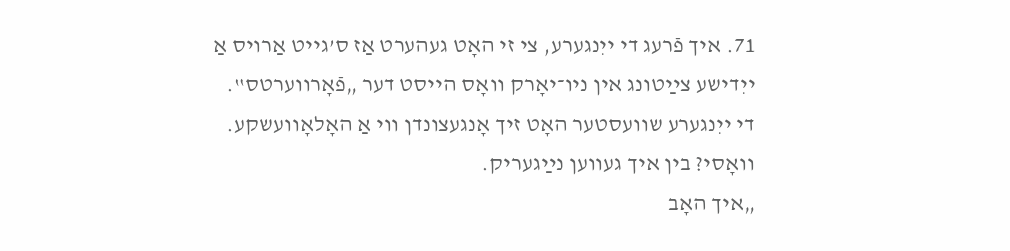71. איך פֿרעג די ייִנגערע, צי זי האָט געהערט אַז ס’גייט אַרויס אַ ייִדישע צײַטונג אין ניו־יאָרק וואָס הייסט דער „פֿאָרווערטס‟.
די ייִנגערע שוועסטער האָט זיך אָנגעצונדן ווי אַ האָלאָוועשקע. וואָסי? בין איך געווען נײַגעריק.
„איך האָב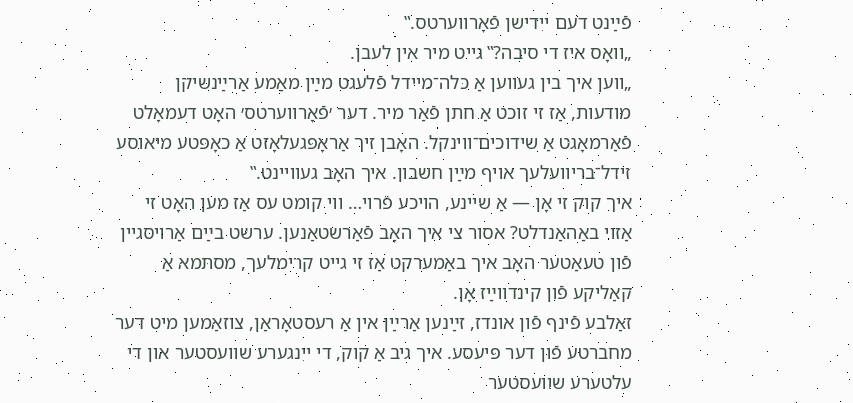פֿײַנט דעם ייִדישן פֿאָרווערטס.‟
„וואָס איז די סיבה?‟ גייט מיר אין לעבן.
„ווען איך בין געווען אַ כּלה־מיידל פֿלעגט מײַן מאַמע אַרײַנשיקן מודעות, אַז זי זוכט אַ חתן פֿאַר מיר. דער ׳פֿאָרווערטס׳ האָט דעמאָלט פֿאַרמאָגט אַ שידוכים־ווינקל. האָבן זיך אַראָפּגעלאָזט אַ כאָפּטע מיאוסע זידל־בריוועלעך אויף מײַן חשבון. איך האָב געוויינט.‟
איך קוק זי אָן — אַ שיינע, הויכע פֿרוי… ווי קומט עס אַז מען האָט זי אַזוי באַהאַנדלט? אסור צי איך האָב פֿאַרשטאַנען. ערשט בײַם אַרויסגיין פֿון טעאַטער האָב איך באַמערקט אַז זי גייט קרימלעך, מסתּמא אַ קאַליקע פֿון קינדווײַז אָן.
זאַלבע פֿינף פֿון אונדז, זײַנען אַרײַן אין אַ רעסטאָראַן, צוזאַמען מיט דער מחברטע פֿון דער פּיעסע. איך גיב אַ קוק, די ייִנגערע שוועסטער און די עלטערע שוועסטער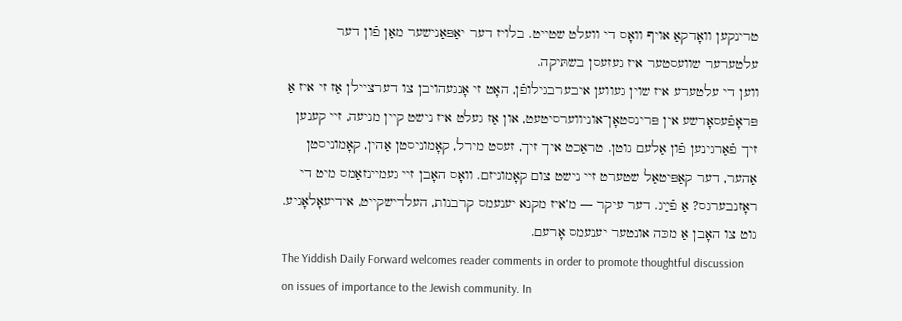טרינקען וואָדקאַ אויף וואָס די וועלט שטייט. בלויז דער יאַפּאַנישער מאַן פֿון דער עלטערער שוועסטער איז געזעסן בשתּיקה.
ווען די עלטערע איז שוין געווען איבערבגילופֿן, האָט זי אָנגעהויבן צו דערציילן אַז זי איז אַ פּראָפֿעסאָרשע אין פּרינסטאָן־אוניווערסיטעט, און אַז געלט איז נישט קיין מניעה, זיי קענען זיך פֿאַרגינען פֿון אַלעם גוטן. טראַכט איך זיך, זעסט מירל, קאָמוניסטן אַהין, קאָמוניסטן אַהער, דער קאַפּיטאַל שטערט זיי נישט צום קאָמוניזם. וואָס האָבן זיי געמיינזאַמס מיט די ראָזנבערגס? אַ פֿײַג. דער עיקר — מ’איז מקנא יענעמס קרבנות, העלדישקייט, אידיעאָלאָגיע. גוט צו האָבן אַ מכּה אונטער יענעמס אָרעם.
The Yiddish Daily Forward welcomes reader comments in order to promote thoughtful discussion on issues of importance to the Jewish community. In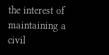the interest of maintaining a civil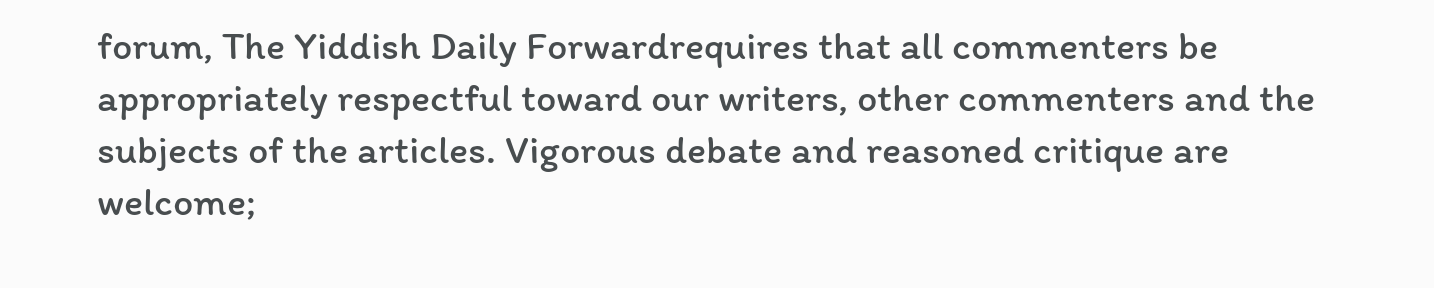forum, The Yiddish Daily Forwardrequires that all commenters be appropriately respectful toward our writers, other commenters and the subjects of the articles. Vigorous debate and reasoned critique are welcome;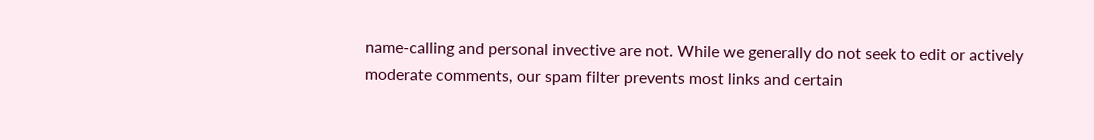name-calling and personal invective are not. While we generally do not seek to edit or actively moderate comments, our spam filter prevents most links and certain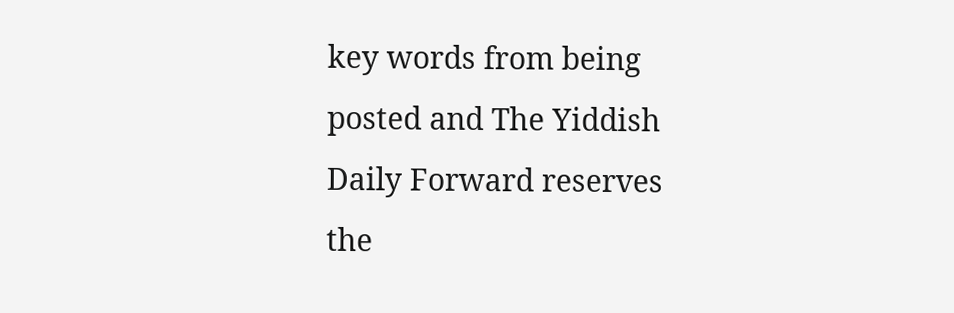key words from being posted and The Yiddish Daily Forward reserves the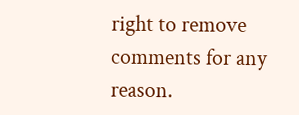right to remove comments for any reason.